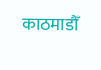काठमाडौँ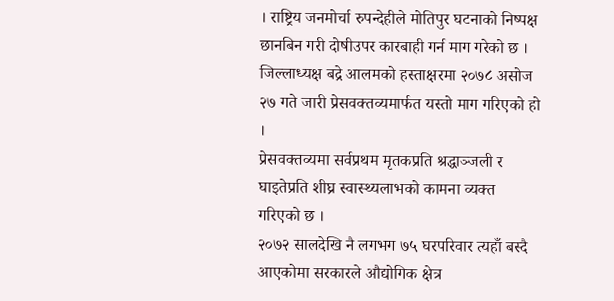। राष्ट्रिय जनमोर्चा रुपन्देहीले मोतिपुर घटनाको निष्पक्ष छानबिन गरी दोषीउपर कारबाही गर्न माग गरेको छ ।
जिल्लाध्यक्ष बद्रे आलमको हस्ताक्षरमा २०७८ असोज २७ गते जारी प्रेसवक्तव्यमार्फत यस्तो माग गरिएको हो ।
प्रेसवक्तव्यमा सर्वप्रथम मृतकप्रति श्रद्धाञ्जली र घाइतेप्रति शीघ्र स्वास्थ्यलाभको कामना व्यक्त गरिएको छ ।
२०७२ सालदेखि नै लगभग ७५ घरपरिवार त्यहाँ बस्दै आएकोमा सरकारले औद्योगिक क्षेत्र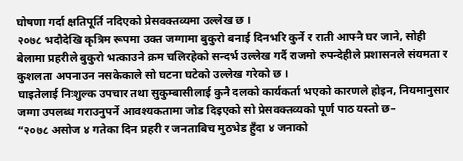घोषणा गर्दा क्षतिपूर्ति नदिएको प्रेसवक्तव्यमा उल्लेख छ ।
२०७८ भदौदेखि कृत्रिम रूपमा उक्त जग्गामा बुकुरो बनाई दिनभरि कुर्ने र राती आफ्नै घर जाने, सोही बेलामा प्रहरीले बुकुरो भत्काउने क्रम चलिरहेको सन्दर्भ उल्लेख गर्दै राजमो रुपन्देहीले प्रशासनले संयमता र कुशलता अपनाउन नसकेकाले सो घटना घटेको उल्लेख गरेको छ ।
घाइतेलाई निःशुल्क उपचार तथा सुकुम्बासीलाई कुनै दलको कार्यकर्ता भएको कारणले होइन, नियमानुसार जग्गा उपलब्ध गराउनुपर्ने आवश्यकतामा जोड दिइएको सो प्रेसवक्तव्यको पूर्ण पाठ यस्तो छ–
“२०७८ असोज ४ गतेका दिन प्रहरी र जनताबिच मुठभेड हुँदा ४ जनाको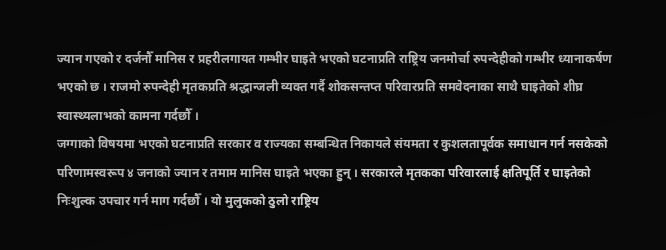ज्यान गएको र दर्जनौँ मानिस र प्रहरीलगायत गम्भीर घाइते भएको घटनाप्रति राष्ट्रिय जनमोर्चा रुपन्देहीको गम्भीर ध्यानाकर्षण भएको छ । राजमो रुपन्देही मृतकप्रति श्रद्धान्जली व्यक्त गर्दै शोकसन्तप्त परिवारप्रति समवेदनाका साथै घाइतेको शीघ्र स्वास्थ्यलाभको कामना गर्दछौँ ।
जग्गाको विषयमा भएको घटनाप्रति सरकार व राज्यका सम्बन्धित निकायले संयमता र कुशलतापूर्वक समाधान गर्न नसकेको परिणामस्वरूप ४ जनाको ज्यान र तमाम मानिस घाइते भएका हुन् । सरकारले मृतकका परिवारलाई क्षतिपूर्ति र घाइतेको निःशुल्क उपचार गर्न माग गर्दछौँ । यो मुलुकको ठुलो राष्ट्रिय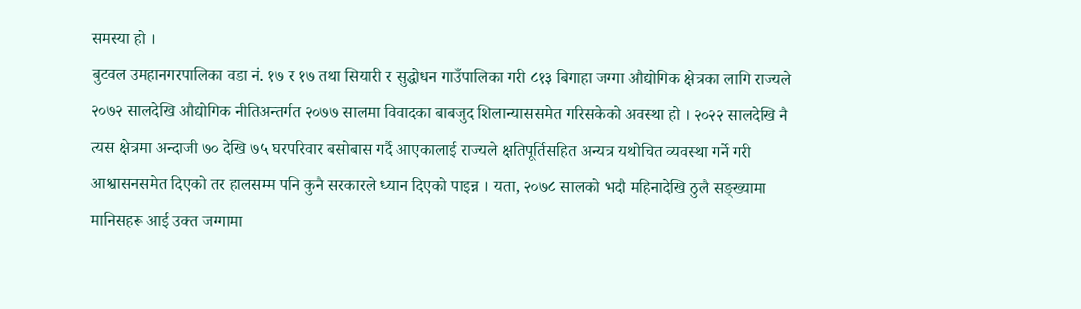समस्या हो ।
बुटवल उमहानगरपालिका वडा नं. १७ र १७ तथा सियारी र सुद्धोधन गाउँपालिका गरी ८१३ बिगाहा जग्गा औद्योगिक क्षेत्रका लागि राज्यले २०७२ सालदेखि औद्योगिक नीतिअन्तर्गत २०७७ सालमा विवादका बाबजुद शिलान्याससमेत गरिसकेको अवस्था हो । २०२२ सालदेखि नै त्यस क्षेत्रमा अन्दाजी ७० देखि ७५ घरपरिवार बसोबास गर्दै आएकालाई राज्यले क्षतिपूर्तिसहित अन्यत्र यथोचित व्यवस्था गर्ने गरी आश्वासनसमेत दिएको तर हालसम्म पनि कुनै सरकारले ध्यान दिएको पाइन्न । यता, २०७८ सालको भदौ महिनादेखि ठुलै सङ्ख्यामा मानिसहरू आई उक्त जग्गामा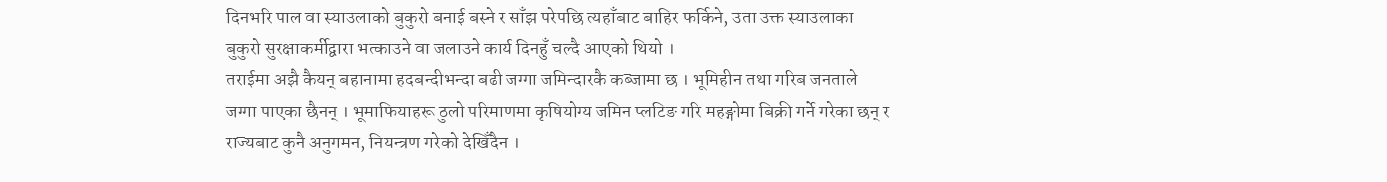दिनभरि पाल वा स्याउलाको बुकुरो बनाई बस्ने र साँझ परेपछि त्यहाँबाट बाहिर फर्किने, उता उक्त स्याउलाका बुकुरो सुरक्षाकर्मीद्वारा भत्काउने वा जलाउने कार्य दिनहुँ चल्दै आएको थियो ।
तराईमा अझै कैयन् बहानामा हदबन्दीभन्दा बढी जग्गा जमिन्दारकै कब्जामा छ । भूमिहीन तथा गरिब जनताले जग्गा पाएका छैनन् । भूमाफियाहरू ठुलो परिमाणमा कृषियोग्य जमिन प्लटिङ गरि महङ्गोमा बिक्री गर्ने गरेका छन् र राज्यबाट कुनै अनुगमन, नियन्त्रण गरेको देखिँदैन ।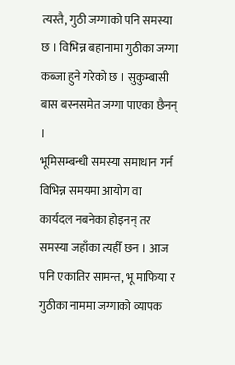त्यस्तै, गुठी जग्गाको पनि समस्या छ । विभिन्न बहानामा गुठीका जग्गा कब्जा हुने गरेको छ । सुकुम्बासी बास बस्नसमेत जग्गा पाएका छैनन् ।
भूमिसम्बन्धी समस्या समाधान गर्न विभिन्न समयमा आयोग वा कार्यदल नबनेका होइनन् तर समस्या जहाँका त्यहीँ छन । आज पनि एकातिर सामन्त, भू माफिया र गुठीका नाममा जग्गाको व्यापक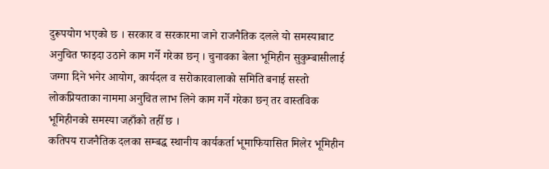दुरूपयोग भएको छ । सरकार व सरकारमा जाने राजनैतिक दलले यो समस्याबाट अनुचित फाइदा उठाने काम गर्ने गरेका छन् । चुनावका बेला भूमिहीन सुकुम्बासीलाई जग्गा दिने भनेर आयोग, कार्यदल व सरोकारवालाको समिति बनाई सस्तो लोकप्रियताका नाममा अनुचित लाभ लिने काम गर्ने गरेका छन् तर वास्तविक भूमिहीनको समस्या जहाँको तहीँ छ ।
कतिपय राजनैतिक दलका सम्बद्ध स्थानीय कार्यकर्ता भूमाफियासित मिलेर भूमिहीन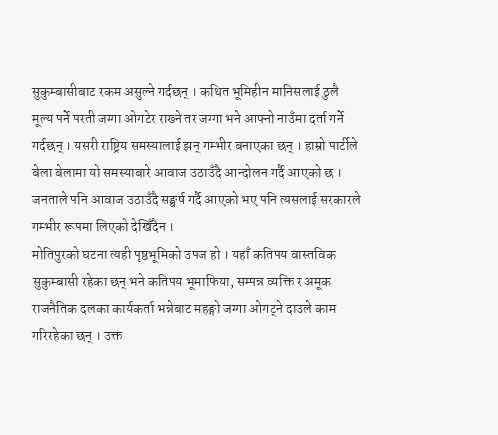सुकुम्बासीबाट रकम असुल्ने गर्दछन् । कथित भूमिहीन मानिसलाई ठुलै मूल्य पर्ने परती जग्गा ओगटेर राख्ने तर जग्गा भने आफ्नो नाउँमा दर्ता गर्ने गर्दछन् । यसरी राष्ट्रिय समस्यालाई झन् गम्भीर बनाएका छन् । हाम्रो पार्टीले बेला बेलामा यो समस्याबारे आवाज उठाउँदै आन्दोलन गर्दै आएको छ । जनताले पनि आवाज उठाउँदै सङ्घर्ष गर्दै आएको भए पनि त्यसलाई सरकारले गम्भीर रूपमा लिएको देखिँदैन ।
मोतिपुरको घटना त्यही पृष्ठभूमिको उपज हो । यहाँ कतिपय वास्तविक सुकुम्बासी रहेका छन् भने कतिपय भूमाफिया, सम्पन्न व्यक्ति र अमूक राजनैतिक दलका कार्यकर्ता भन्नेबाट महङ्गो जग्गा ओगट्ने दाउले काम गरिरहेका छन् । उक्त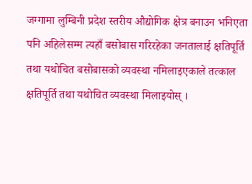जग्गामा लुम्बिनी प्रदेश स्तरीय औद्योगिक क्षेत्र बनाउन भनिएता पनि अहिलेसम्म त्यहाँ बसोबास गरिरहेका जनतालाई क्षतिपूर्ति तथा यथोचित बसोबासको व्यवस्था नमिलाइएकाले तत्काल क्षतिपूर्ति तथा यथोचित व्यवस्था मिलाइयोस् ।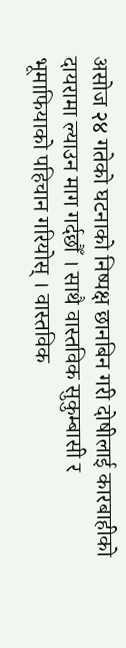असोज २४ गतेको घटनाको निष्पक्ष छानबिन गरी दोषीलाई कारबाहीको दायरामा ल्याउन माग गर्दछौँ । साथै वास्तविक सुकुम्बासी र भूमाफियाको पहिचान गरियोस् । वास्तविक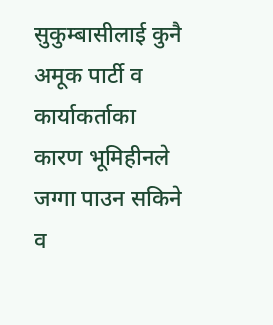सुकुम्बासीलाई कुनै अमूक पार्टी व कार्याकर्ताका कारण भूमिहीनले जग्गा पाउन सकिने व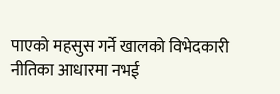पाएको महसुस गर्ने खालको विभेदकारी नीतिका आधारमा नभई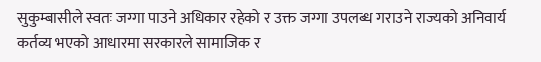सुकुम्बासीले स्वतः जग्गा पाउने अधिकार रहेको र उक्त जग्गा उपलब्ध गराउने राज्यको अनिवार्य कर्तव्य भएको आधारमा सरकारले सामाजिक र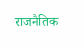राजनैतिक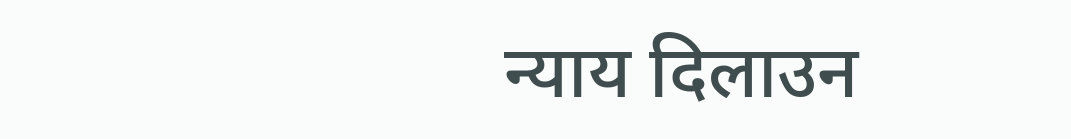न्याय दिलाउन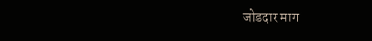जोडदार माग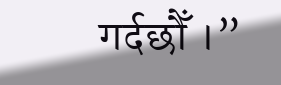गर्दछौँ ।”